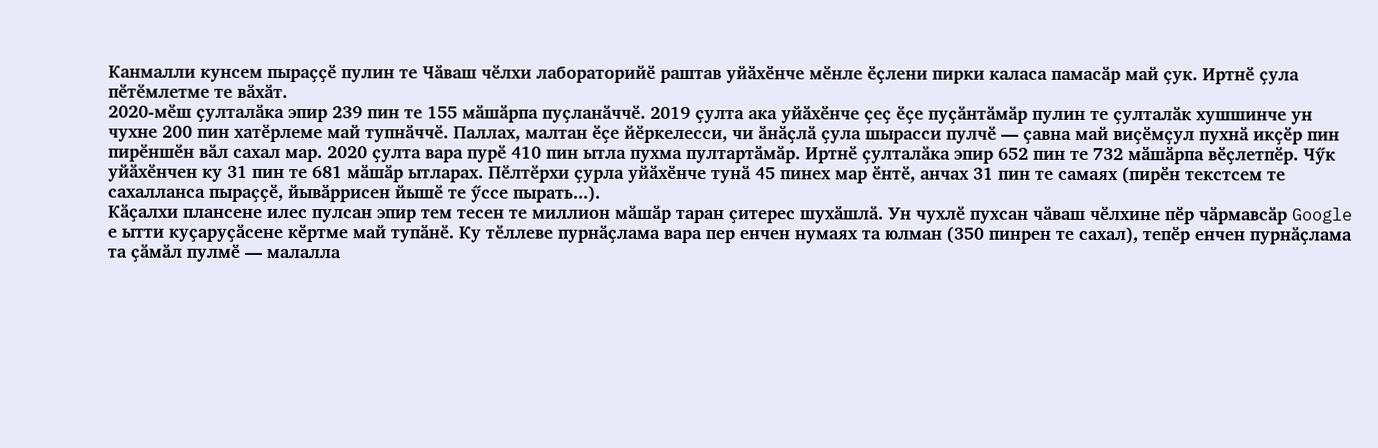Канмалли кунсем пыраҫҫӗ пулин те Чӑваш чӗлхи лабораторийӗ раштав уйӑхӗнче мӗнле ӗҫлени пирки каласа памасӑр май ҫук. Иртнӗ ҫула пӗтӗмлетме те вӑхӑт.
2020-мӗш ҫулталӑка эпир 239 пин те 155 мӑшӑрпа пуҫланӑччӗ. 2019 ҫулта ака уйӑхӗнче ҫеҫ ӗҫе пуҫӑнтӑмӑр пулин те ҫулталӑк хушшинче ун чухне 200 пин хатӗрлеме май тупнӑччӗ. Паллах, малтан ӗҫе йӗркелесси, чи ӑнӑҫлӑ ҫула шырасси пулчӗ — ҫавна май виҫӗмҫул пухнӑ икҫӗр пин пирӗншӗн вӑл сахал мар. 2020 ҫулта вара пурӗ 410 пин ытла пухма пултартӑмӑр. Иртнӗ ҫулталӑка эпир 652 пин те 732 мӑшӑрпа вӗҫлетпӗр. Чӳк уйӑхӗнчен ку 31 пин те 681 мӑшӑр ытларах. Пӗлтӗрхи ҫурла уйӑхӗнче тунӑ 45 пинех мар ӗнтӗ, анчах 31 пин те самаях (пирӗн текстсем те сахалланса пыраҫҫӗ, йывӑррисен йышӗ те ӳссе пырать...).
Кӑҫалхи плансене илес пулсан эпир тем тесен те миллион мӑшӑр таран ҫитерес шухӑшлӑ. Ун чухлӗ пухсан чӑваш чӗлхине пӗр чӑрмавсӑр Google е ытти куҫаруҫӑсене кӗртме май тупӑнӗ. Ку тӗллеве пурнӑҫлама вара пер енчен нумаях та юлман (350 пинрен те сахал), тепӗр енчен пурнӑҫлама та ҫӑмӑл пулмӗ — малалла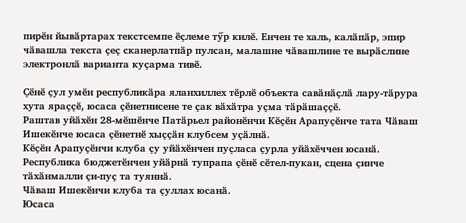пирӗн йывӑртарах текстсемпе ӗҫлеме тӳр килӗ. Енчен те халь, калӑпӑр, эпир чӑвашла текста ҫеҫ сканерлатпӑр пулсан, малашне чӑвашлине те вырӑслине электронлӑ варианта куҫарма тивӗ.

Ҫӗнӗ ҫул умӗн республикӑра яланхиллех тӗрлӗ объекта савӑнӑҫлӑ лару-тӑрура хута яраҫҫӗ, юсаса ҫӗнетнисене те ҫак вӑхӑтра уҫма тӑрӑшаҫҫӗ.
Раштав уйӑхӗн 28-мӗшӗнче Патӑрьел районӗнчи Кӗҫӗн Арапуҫӗнче тата Чӑваш Ишекӗнче юсаса ҫӗнетнӗ хыҫҫӑн клубсем уҫӑлнӑ.
Кӗҫӗн Арапуҫӗнчи клуба ҫу уйӑхӗнчен пуҫласа ҫурла уйӑхӗччен юсанӑ. Республика бюджетӗнчен уйӑрнӑ тупрапа ҫӗнӗ сӗтел-пукан, сцена ҫинче тӑхӑнмалли ҫи-пуҫ та туяннӑ.
Чӑваш Ишекӗнчи клуба та ҫуллах юсанӑ.
Юсаса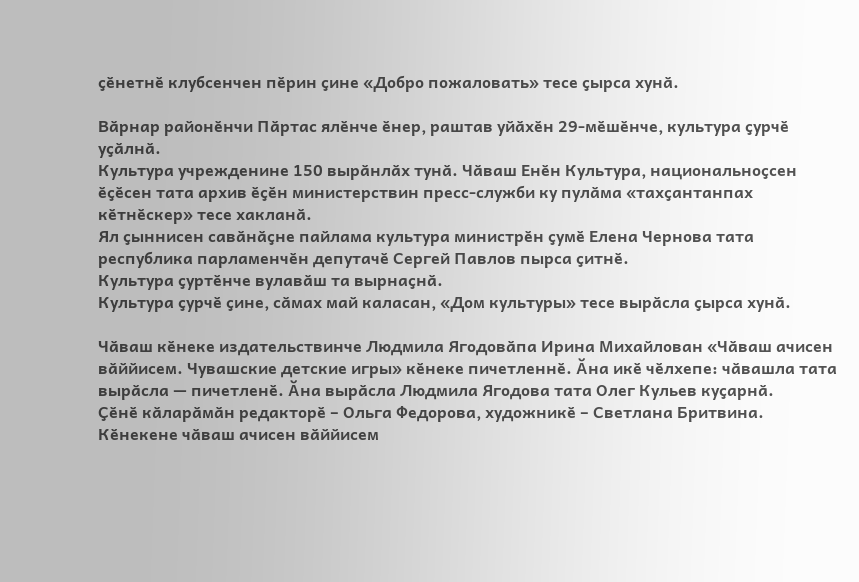ҫӗнетнӗ клубсенчен пӗрин ҫине «Добро пожаловать» тесе ҫырса хунӑ.

Вӑрнар районӗнчи Пӑртас ялӗнче ӗнер, раштав уйӑхӗн 29-мӗшӗнче, культура ҫурчӗ уҫӑлнӑ.
Культура учрежденине 150 вырӑнлӑх тунӑ. Чӑваш Енӗн Культура, национальноҫсен ӗҫӗсен тата архив ӗҫӗн министерствин пресс-служби ку пулӑма «тахҫантанпах кӗтнӗскер» тесе хакланӑ.
Ял ҫыннисен савӑнӑҫне пайлама культура министрӗн ҫумӗ Елена Чернова тата республика парламенчӗн депутачӗ Сергей Павлов пырса ҫитнӗ.
Культура ҫуртӗнче вулавӑш та вырнаҫнӑ.
Культура ҫурчӗ ҫине, сӑмах май каласан, «Дом культуры» тесе вырӑсла ҫырса хунӑ.

Чӑваш кӗнеке издательствинче Людмила Ягодовӑпа Ирина Михайлован «Чӑваш ачисен вӑййисем. Чувашские детские игры» кӗнеке пичетленнӗ. Ӑна икӗ чӗлхепе: чӑвашла тата вырӑсла — пичетленӗ. Ӑна вырӑсла Людмила Ягодова тата Олег Кульев куҫарнӑ.
Ҫӗнӗ кӑларӑмӑн редакторӗ – Ольга Федорова, художникӗ – Светлана Бритвина.
Кӗнекене чӑваш ачисен вӑййисем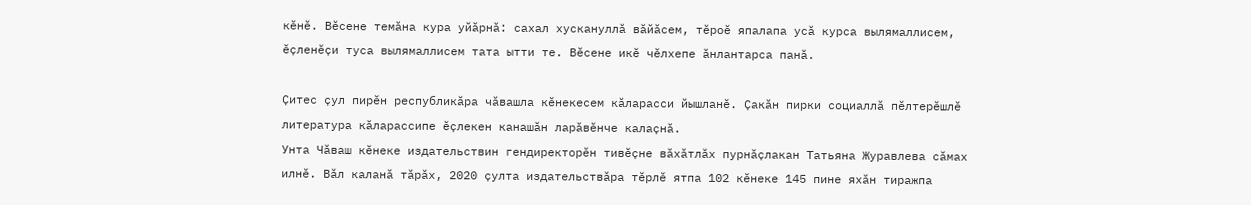кӗнӗ. Вӗсене темӑна кура уйӑрнӑ: сахал хускануллӑ вӑйӑсем, тӗроӗ япалапа усӑ курса вылямаллисем, ӗҫленӗҫи туса вылямаллисем тата ытти те. Вӗсене икӗ чӗлхепе ӑнлантарса панӑ.

Ҫитес ҫул пирӗн республикӑра чӑвашла кӗнекесем кӑларасси йышланӗ. Ҫакӑн пирки социаллӑ пӗлтерӗшлӗ литература кӑларассипе ӗҫлекен канашӑн ларӑвӗнче калаҫнӑ.
Унта Чӑваш кӗнеке издательствин гендиректорӗн тивӗҫне вӑхӑтлӑх пурнӑҫлакан Татьяна Журавлева сӑмах илнӗ. Вӑл каланӑ тӑрӑх, 2020 ҫулта издательствӑра тӗрлӗ ятпа 102 кӗнеке 145 пине яхӑн тиражпа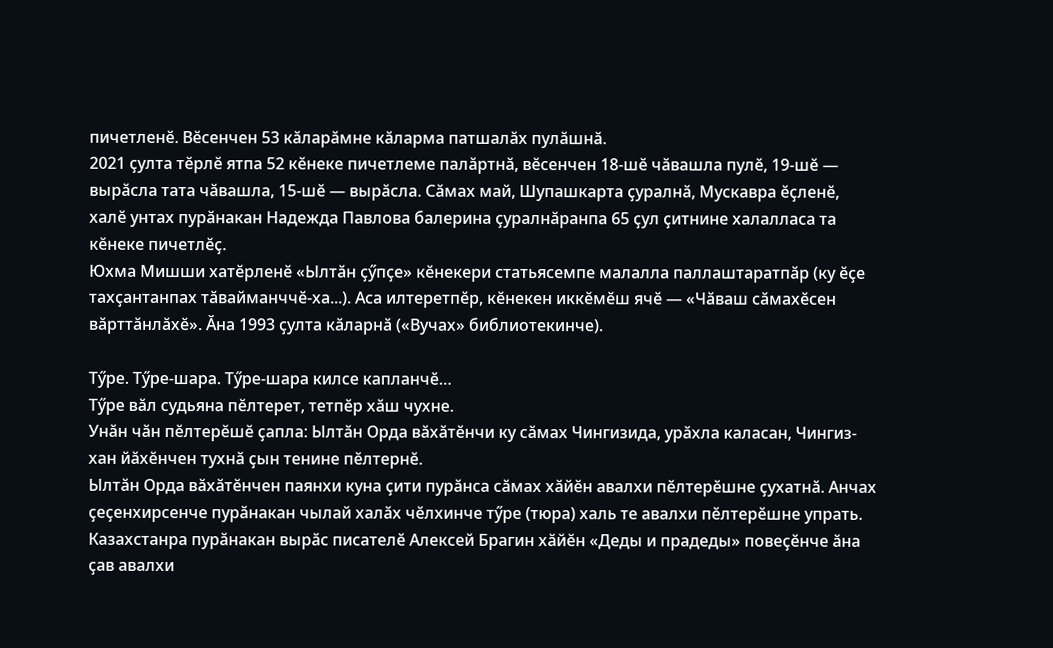пичетленӗ. Вӗсенчен 53 кӑларӑмне кӑларма патшалӑх пулӑшнӑ.
2021 ҫулта тӗрлӗ ятпа 52 кӗнеке пичетлеме палӑртнӑ, вӗсенчен 18-шӗ чӑвашла пулӗ, 19-шӗ — вырӑсла тата чӑвашла, 15-шӗ — вырӑсла. Сӑмах май, Шупашкарта ҫуралнӑ, Мускавра ӗҫленӗ, халӗ унтах пурӑнакан Надежда Павлова балерина ҫуралнӑранпа 65 ҫул ҫитнине халалласа та кӗнеке пичетлӗҫ.
Юхма Мишши хатӗрленӗ «Ылтӑн ҫӳпҫе» кӗнекери статьясемпе малалла паллаштаратпӑр (ку ӗҫе тахҫантанпах тӑвайманччӗ-ха...). Аса илтеретпӗр, кӗнекен иккӗмӗш ячӗ — «Чӑваш сӑмахӗсен вӑрттӑнлӑхӗ». Ӑна 1993 ҫулта кӑларнӑ («Вучах» библиотекинче).

Тӳре. Тӳре-шара. Тӳре-шара килсе капланчӗ…
Тӳре вӑл судьяна пӗлтерет, тетпӗр хӑш чухне.
Унӑн чӑн пӗлтерӗшӗ ҫапла: Ылтӑн Орда вӑхӑтӗнчи ку сӑмах Чингизида, урӑхла каласан, Чингиз-хан йӑхӗнчен тухнӑ ҫын тенине пӗлтернӗ.
Ылтӑн Орда вӑхӑтӗнчен паянхи куна ҫити пурӑнса сӑмах хӑйӗн авалхи пӗлтерӗшне ҫухатнӑ. Анчах ҫеҫенхирсенче пурӑнакан чылай халӑх чӗлхинче тӳре (тюра) халь те авалхи пӗлтерӗшне упрать. Казахстанра пурӑнакан вырӑс писателӗ Алексей Брагин хӑйӗн «Деды и прадеды» повеҫӗнче ӑна ҫав авалхи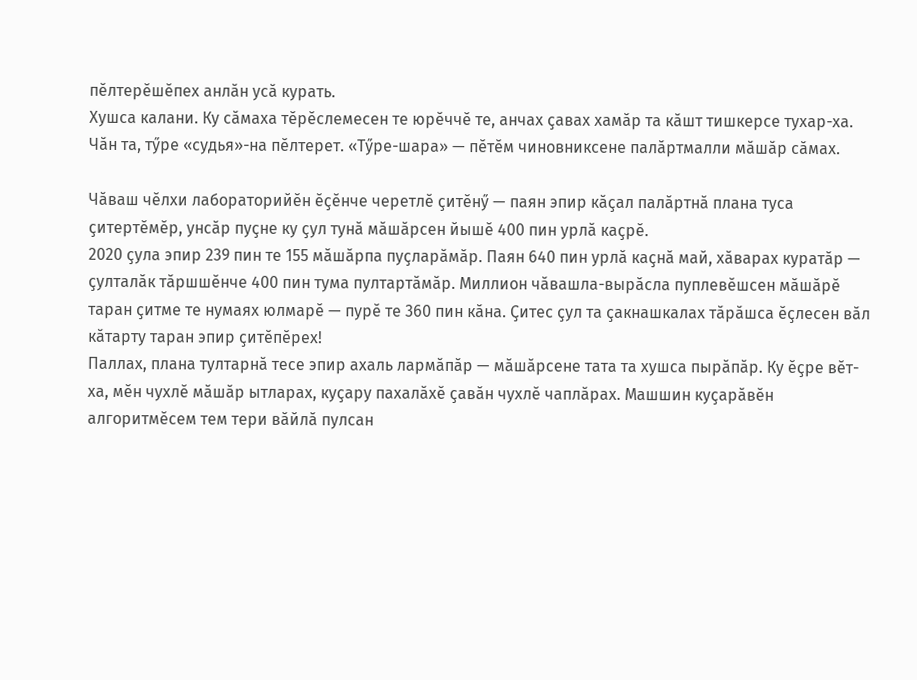пӗлтерӗшӗпех анлӑн усӑ курать.
Хушса калани. Ку сӑмаха тӗрӗслемесен те юрӗччӗ те, анчах ҫавах хамӑр та кӑшт тишкерсе тухар-ха.
Чӑн та, тӳре «судья»-на пӗлтерет. «Тӳре-шара» — пӗтӗм чиновниксене палӑртмалли мӑшӑр сӑмах.

Чӑваш чӗлхи лабораторийӗн ӗҫӗнче черетлӗ ҫитӗнӳ — паян эпир кӑҫал палӑртнӑ плана туса ҫитертӗмӗр, унсӑр пуҫне ку ҫул тунӑ мӑшӑрсен йышӗ 400 пин урлӑ каҫрӗ.
2020 ҫула эпир 239 пин те 155 мӑшӑрпа пуҫларӑмӑр. Паян 640 пин урлӑ каҫнӑ май, хӑварах куратӑр — ҫулталӑк тӑршшӗнче 400 пин тума пултартӑмӑр. Миллион чӑвашла-вырӑсла пуплевӗшсен мӑшӑрӗ таран ҫитме те нумаях юлмарӗ — пурӗ те 360 пин кӑна. Ҫитес ҫул та ҫакнашкалах тӑрӑшса ӗҫлесен вӑл кӑтарту таран эпир ҫитӗпӗрех!
Паллах, плана тултарнӑ тесе эпир ахаль лармӑпӑр — мӑшӑрсене тата та хушса пырӑпӑр. Ку ӗҫре вӗт-ха, мӗн чухлӗ мӑшӑр ытларах, куҫару пахалӑхӗ ҫавӑн чухлӗ чаплӑрах. Машшин куҫарӑвӗн алгоритмӗсем тем тери вӑйлӑ пулсан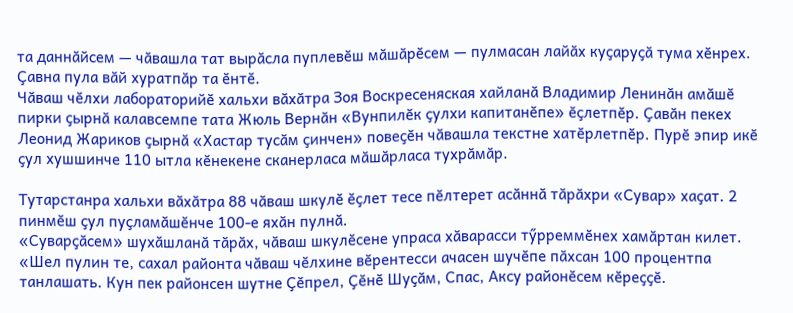та даннӑйсем — чӑвашла тат вырӑсла пуплевӗш мӑшӑрӗсем — пулмасан лайӑх куҫаруҫӑ тума хӗнрех. Ҫавна пула вӑй хуратпӑр та ӗнтӗ.
Чӑваш чӗлхи лабораторийӗ хальхи вӑхӑтра Зоя Воскресеняская хайланӑ Владимир Ленинӑн амӑшӗ пирки ҫырнӑ калавсемпе тата Жюль Вернӑн «Вунпилӗк ҫулхи капитанӗпе» ӗҫлетпӗр. Ҫавӑн пекех Леонид Жариков ҫырнӑ «Хастар тусӑм ҫинчен» повеҫӗн чӑвашла текстне хатӗрлетпӗр. Пурӗ эпир икӗ ҫул хушшинче 110 ытла кӗнекене сканерласа мӑшӑрласа тухрӑмӑр.

Тутарстанра хальхи вӑхӑтра 88 чӑваш шкулӗ ӗҫлет тесе пӗлтерет асӑннӑ тӑрӑхри «Сувар» хаҫат. 2 пинмӗш ҫул пуҫламӑшӗнче 100-е яхӑн пулнӑ.
«Суварҫӑсем» шухӑшланӑ тӑрӑх, чӑваш шкулӗсене упраса хӑварасси тӳрреммӗнех хамӑртан килет. «Шел пулин те, сахал районта чӑваш чӗлхине вӗрентесси ачасен шучӗпе пӑхсан 100 процентпа танлашать. Кун пек районсен шутне Ҫӗпрел, Ҫӗнӗ Шуҫӑм, Спас, Аксу районӗсем кӗреҫҫӗ.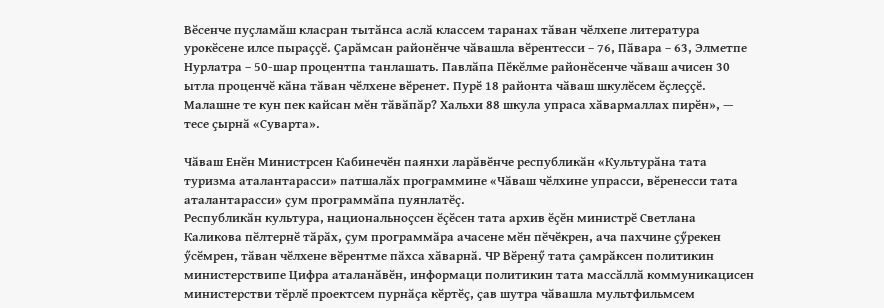Вӗсенче пуҫламӑш класран тытӑнса аслӑ классем таранах тӑван чӗлхепе литература урокӗсене илсе пыраҫҫӗ. Ҫарӑмсан районӗнче чӑвашла вӗрентесси – 76, Пӑвара – 63, Элметпе Нурлатра – 50-шар процентпа танлашать. Павлӑпа Пӗкӗлме районӗсенче чӑваш ачисен 30 ытла проценчӗ кӑна тӑван чӗлхене вӗренет. Пурӗ 18 районта чӑваш шкулӗсем ӗҫлеҫҫӗ. Малашне те кун пек кайсан мӗн тӑвӑпӑр? Хальхи 88 шкула упраса хӑвармаллах пирӗн», — тесе ҫырнӑ «Суварта».

Чӑваш Енӗн Министрсен Кабинечӗн паянхи ларӑвӗнче республикӑн «Культурӑна тата туризма аталантарасси» патшалӑх программине «Чӑваш чӗлхине упрасси, вӗренесси тата аталантарасси» ҫум программӑпа пуянлатӗҫ.
Республикӑн культура, национальноҫсен ӗҫӗсен тата архив ӗҫӗн министрӗ Светлана Каликова пӗлтернӗ тӑрӑх, ҫум программӑра ачасене мӗн пӗчӗкрен, ача пахчине ҫӳрекен ӳсӗмрен, тӑван чӗлхене вӗрентме пӑхса хӑварнӑ. ЧР Вӗренӳ тата ҫамрӑксен политикин министерствипе Цифра аталанӑвӗн, информаци политикин тата массӑллӑ коммуникацисен министерстви тӗрлӗ проектсем пурнӑҫа кӗртӗҫ, ҫав шутра чӑвашла мультфильмсем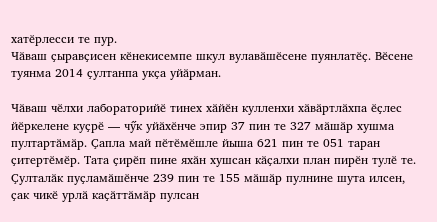хатӗрлесси те пур.
Чӑваш ҫыравҫисен кӗнекисемпе шкул вулавӑшӗсене пуянлатӗҫ. Вӗсене туянма 2014 ҫултанпа укҫа уйӑрман.

Чӑваш чӗлхи лабораторийӗ тинех хӑйӗн кулленхи хӑвӑртлӑхпа ӗҫлес йӗркелене куҫрӗ — чӳк уйӑхӗнче эпир 37 пин те 327 мӑшӑр хушма пултартӑмӑр. Ҫапла май пӗтӗмӗшле йыша 621 пин те 051 таран ҫитертӗмӗр. Тата ҫирӗп пине яхӑн хушсан кӑҫалхи план пирӗн тулӗ те. Ҫулталӑк пуҫламӑшӗнче 239 пин те 155 мӑшӑр пулнине шута илсен, ҫак чикӗ урлӑ каҫӑттӑмӑр пулсан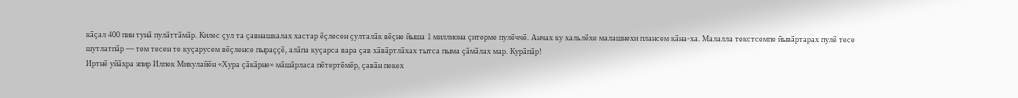кӑҫал 400 пин тунӑ пулӑттӑмӑр. Килес ҫул та ҫавнашкалах хастар ӗҫлесен ҫулталӑк вӗҫне йыша 1 миллиона ҫитерме пулӗччӗ. Анчах ку хальлӗхе малашнехи плансем кӑна-ха. Малалла текстсемпе йывӑртарах пулӗ тесе шутлатпӑр — тем тесен те куҫарусем вӗҫленсе пыраҫҫӗ, алӑпа куҫарса вара ҫав хӑвӑртлӑхах тытса пыма ҫӑмӑлах мар. Курӑпӑр!
Иртнӗ уйӑхра эпир Илпек Микулайӗн «Хура ҫӑкӑрне» мӑшӑрласа пӗтертӗмӗр, ҫавӑн пекех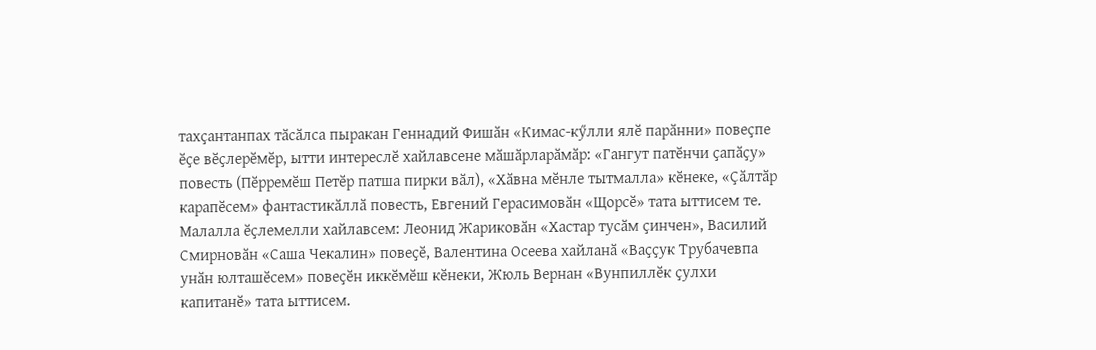тахҫантанпах тӑсӑлса пыракан Геннадий Фишӑн «Кимас-кӳлли ялӗ парӑнни» повеҫпе ӗҫе вӗҫлерӗмӗр, ытти интереслӗ хайлавсене мӑшӑрларӑмӑр: «Гангут патӗнчи ҫапӑҫу» повесть (Пӗрремӗш Петӗр патша пирки вӑл), «Хӑвна мӗнле тытмалла» кӗнеке, «Ҫӑлтӑр карапӗсем» фантастикӑллӑ повесть, Евгений Герасимовӑн «Щорсӗ» тата ыттисем те. Малалла ӗҫлемелли хайлавсем: Леонид Жариковӑн «Хастар тусӑм ҫинчен», Василий Смирновӑн «Саша Чекалин» повеҫӗ, Валентина Осеева хайланӑ «Ваҫҫук Трубачевпа унӑн юлташӗсем» повеҫӗн иккӗмӗш кӗнеки, Жюль Вернан «Вунпиллӗк ҫулхи капитанӗ» тата ыттисем.